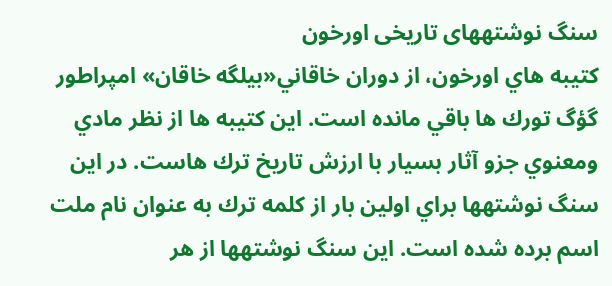سنگ نوشتههای تاریخی اورخون
كتيبه هاي اورخون، از دوران خاقاني«بيلگه خاقان» امپراطور گؤگ تورك ها باقي مانده است. اين كتيبه ها از نظر مادي ومعنوي جزو آثار بسيار با ارزش تاريخ ترك هاست. در اين سنگ نوشتهها براي اولين بار از كلمه ترك به عنوان نام ملت اسم برده شده است. اين سنگ نوشتهها از هر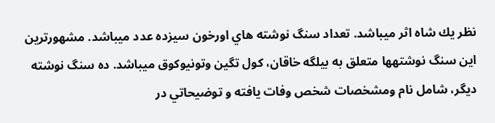نظر يك شاه اثر ميباشد. تعداد سنگ نوشته هاي اورخون سيزده عدد ميباشد. مشهورترين اين سنگ نوشتهها متعلق به بيلگه خاقان، كول تگين وتونيوكوق ميباشد. ده سنگ نوشته ديگر، شامل نام ومشخصات شخص وفات يافته و توضيحاتي در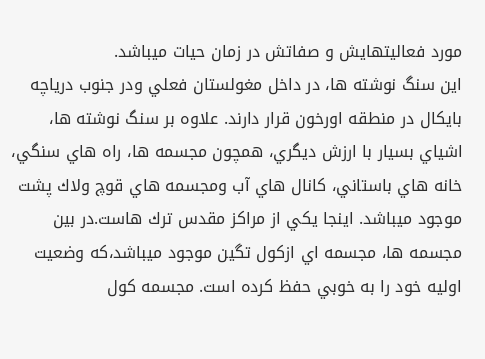مورد فعاليتهايش و صفاتش در زمان حيات ميباشد.
اين سنگ نوشته ها، در داخل مغولستان فعلي ودر جنوب درياچه بايكال در منطقه اورخون قرار دارند. علاوه بر سنگ نوشته ها، اشياي بسيار با ارزش ديگري، همچون مجسمه ها، راه هاي سنگي، خانه هاي باستاني، كانال هاي آب ومجسمه هاي قوچ ولاك پشت موجود ميباشد. اينجا يكي از مراكز مقدس ترك هاست.در بين مجسمه ها، مجسمه اي ازكول تگين موجود ميباشد،كه وضعيت اوليه خود را به خوبي حفظ كرده است. مجسمه كول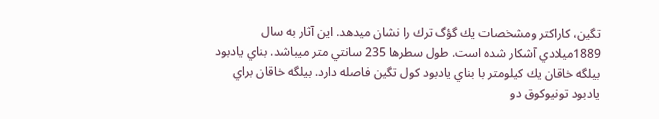تگين، كاراكتر ومشخصات يك گؤگ ترك را نشان ميدهد. اين آثار به سال 1889ميلادي آشكار شده است. طول سطرها 235 سانتي متر ميباشد. بناي يادبود بيلگه خاقان يك كيلومتر با بناي يادبود كول تگين فاصله دارد. بيلگه خاقان براي يادبود تونيوكوق دو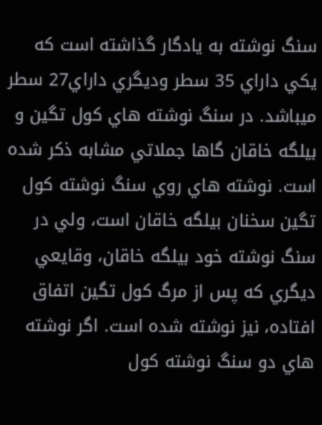سنگ نوشته به يادگار گذاشته است كه يكي داراي 35 سطر وديگري داراي27 سطر ميباشد. در سنگ نوشته هاي كول تگين و بيلگه خاقان گاها جملاتي مشابه ذكر شده است. نوشته هاي روي سنگ نوشته كول تگين سخنان بيلگه خاقان است، ولي در سنگ نوشته خود بيلگه خاقان، وقايعي ديگري كه پس از مرگ كول تگين اتفاق افتاده، نيز نوشته شده است. اگر نوشته هاي دو سنگ نوشته كول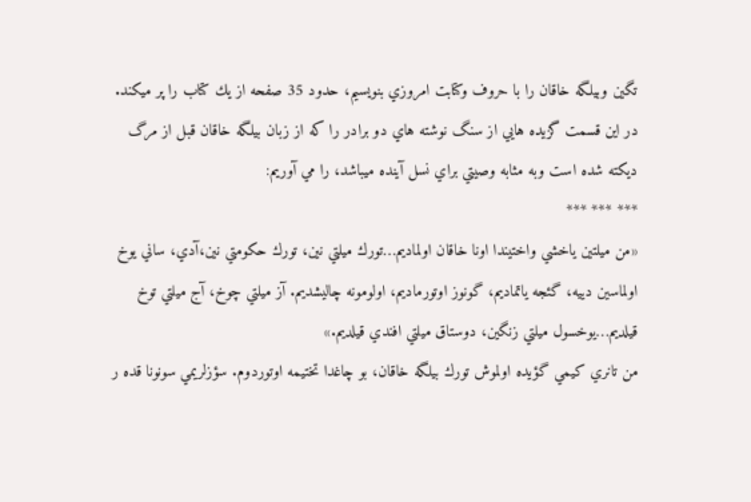تگين وبيلگه خاقان را با حروف وكتابت امروزي بنويسيم، حدود 35 صفحه از يك كتاب را پر ميكند. در اين قسمت گزيده هايي از سنگ نوشته هاي دو برادر را كه از زبان بيلگه خاقان قبل از مرگ ديكته شده است وبه مثابه وصيتي براي نسل آينده ميباشد، را مي آوريم:
*** *** ***
«من ميلتين ياخشي واختيندا اونا خاقان اولماديم…تورك ميلتي نين، تورك حكومتي نين،آدي، ساني يوخ اولماسين دييه، گئجه ياتماديم، گونوز اوتورماديم، اولومونه چاليشديم. آز ميلتي چوخ، آج ميلتي توخ قيلديم…يوخسول ميلتي زنگين، دوستاق ميلتي افندي قيلديم.»
من تانري كيمي گؤيده اولموش تورك بيلگه خاقان، بو چاغدا تختيمه اوتوردوم. سؤزلريمي سونونا قده ر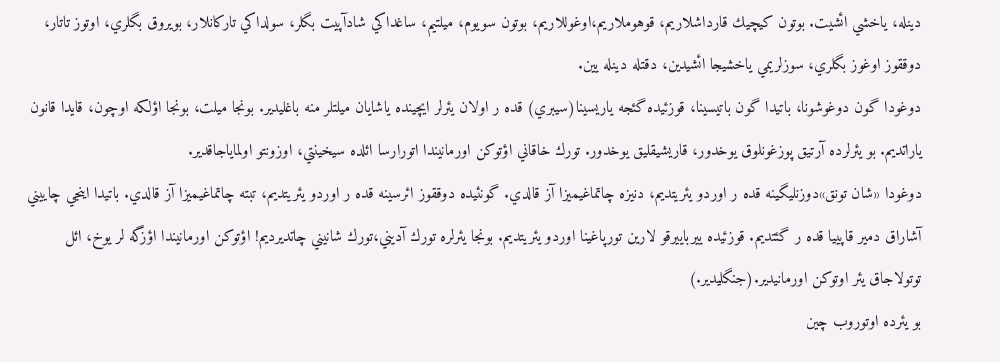دينله، ياخشي ائشيت. بوتون كيچيك قارداشلاريم، قوهوملاريم،اوغوللاريم، بوتون سويوم، ميلتيم، ساغداكي شادآپيت بگلر، سولداكي تاركانلار، بويروق بگلري، اوتوز تاتار، دوققوز اوغوز بگلري، سوزلريمي ياخشيجا ائشيدين، دقتله دينله يين.
دوغودا گون دوغوشونا، باتيدا گون باتيسينا، قوزئيده گئجه ياريسينا(سيبري) قده ر اولان يئرلر ايچينده ياشايان ميلتلر منه باغليدير. بونجا ميلت، بونجا اؤلكه اوچون، قايدا قانون ياراتديم. بو يئرلرده آرتيق پوزغونلوق يوخدور، قاريشيقليق يوخدور. تورك خاقاني اؤتوكن اورمانيندا اتورارسا ائلده سيخينتي، اوزونتو اولماياجاقدير.
دوغودا «شان تونق»دوزنليگينه قده ر اوردو يئريتديم، دنيزه چاتماغيميزا آز قالدي. گونئيده دوققوز ائرسينه قده ر اوردو يئريتديم، تبته چاتماغيميزا آز قالدي. باتيدا اينجي چاييني آشاراق دمير قاپييا قده ر گئتديم. قوزئيده ييرباييرقو لارين تورپاغينا اوردو يئريتديم. بونجا يئرلره تورك آديني،تورك شانيني چاتديرديم! اؤتوكن اورمانيندا اؤزگه لر يوخ، ائل توتولاجاق يئر اوتوكن اورمانيدير.(جنگليدير.)
بو يئرده اوتوروب چين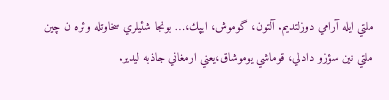ملتي ايله آرامي دوزلتديم. آلتون، گوموش، ايپك،… بونجا شئيلري سخاوتله وئره ن چين ملتي نين سؤزو دادلي، قوماشي يوموشاق،يعني ارمغاني جاذبه ليدير.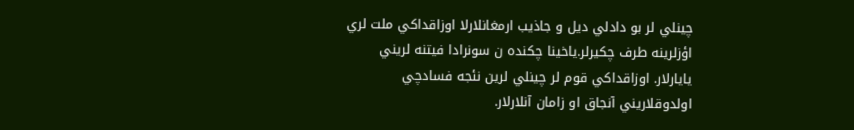چينلي لر بو دادلي ديل و جاذيب ارمغانلارلا اوزاقداكي ملت لري اؤزلرينه طرف چكيرلر.ياخينا چكنده ن سونرادا فيتنه لريني يايارلار. اوزاقداكي قوم لر چينلي لرين نئجه فسادچي اولدوقلاريني آنجاق او زامان آنلارلار.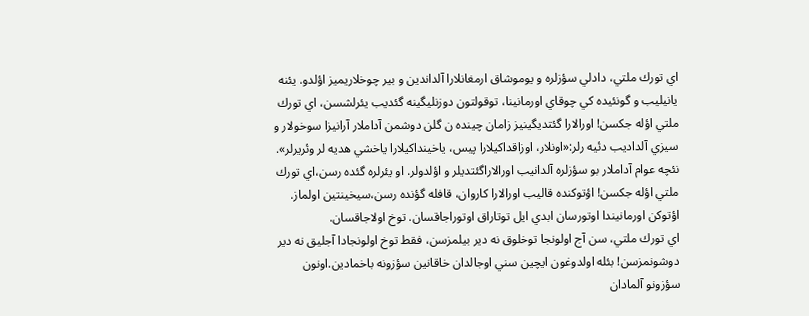اي تورك ملتي، دادلي سؤزلره و يوموشاق ارمغانلارا آلداندين و بير چوخلاريميز اؤلدو. يئنه يانيليب و گونئيده كي چوقاي اورمانينا، توقولتون دوزنليگينه گئديب يئرلشسن، اي تورك ملتي اؤله جكسن! اورالارا گئتديگينيز زامان چينده ن گلن دوشمن آداملار آرانيزا سوخولار و سيزي آلداديب دئيه رلر:«اونلار، اوزاقداكيلارا پيس، ياخينداكيلارا ياخشي هديه لر وئريرلر». نئچه عوام آداملار بو سؤزلره آلدانيب اورالاراگئتديلر و اؤلدولر. او يئرلره گئده رسن،اي تورك ملتي اؤله جكسن! اؤتوكنده قاليب اورالارا كاروان، قافله گؤنده رسن،سيخينتين اولماز. اؤتوكن اورمانيندا اوتورسان ابدي ايل توتاراق اوتوراجاقسان. توخ اولاجاقسان.
اي تورك ملتي، سن آج اولونجا توخلوق نه دير بيلمزسن، فقط توخ اولونجادا آجليق نه دير دوشونمزسن! بئله اولدوغون ايچين سني اوجالدان خاقانين سؤزونه باخمادين.اونون سؤزونو آلمادان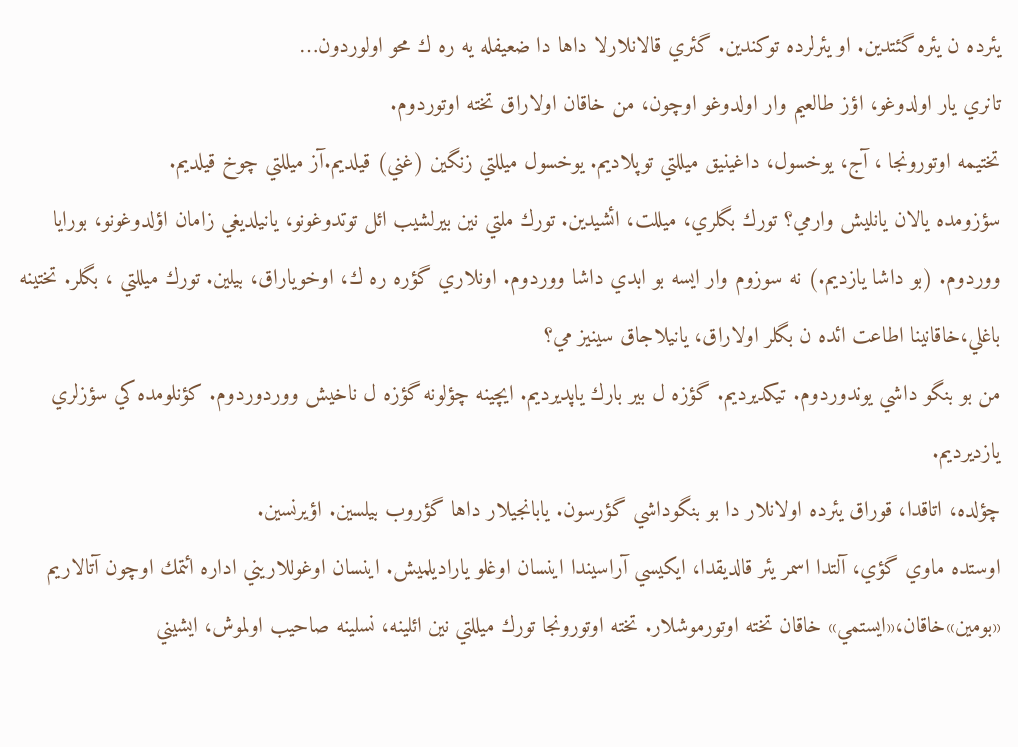يئرده ن يئره گئتدين. او يئرلرده توكندين. گئري قالانلارلا داها دا ضعيفله يه ره ك محو اولوردون…
تانري يار اولدوغو، اؤز طالعيم وار اولدوغو اوچون، من خاقان اولاراق تخته اوتوردوم.
تختيمه اوتورونجا ، آج، يوخسول، داغينيق ميللتي توپلاديم. يوخسول ميللتي زنگين (غني) قيلديم.آز ميللتي چوخ قيلديم.
سؤزومده يالان يانليش وارمي؟ تورك بگلري، ميللت، ائشيدين. تورك ملتي نين بيرلشيب ائل توتدوغونو، يانيلديغي زامان اؤلدوغونو، بورايا ووردوم. (بو داشا يازديم.) نه سوزوم وار ايسه بو ابدي داشا ووردوم. اونلاري گؤره ره ك، اوخوياراق، بيلين. تورك ميللتي ، بگلر. تختينه باغلي،خاقانينا اطاعت ائده ن بگلر اولاراق، يانيلاجاق سينيز مي؟
من بو بنگو داشي يوندوردوم. تيكديرديم. گؤزه ل بير بارك ياپديرديم. ايچينه چؤلونه گؤزه ل ناخيش ووردوردوم. كؤنلومده كي سؤزلري يازديرديم.
چؤلده، اتاقدا، قوراق يئرده اولانلار دا بو بنگوداشي گؤرسون. يابانجيلار داها گؤروب بيلسين. اؤيرنسين.
اوستده ماوي گؤي، آلتدا اسمر يئر قالديقدا، ايكيسي آراسيندا اينسان اوغلو ياراديلميش. اينسان اوغوللاريني اداره ائتمك اوچون آتالاريم «بومين»خاقان،«ايستمي» خاقان تخته اوتورموشلار. تخته اوتورونجا تورك ميللتي نين ائلينه، نسلينه صاحيب اولموش، ايشيني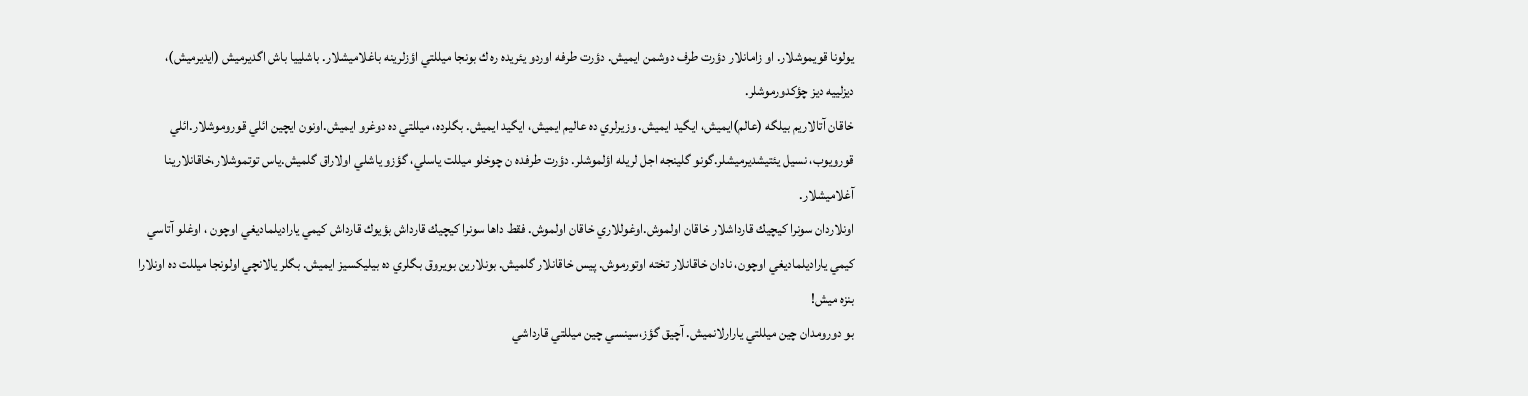يولونا قويموشلار. او زامانلار دؤرت طرف دوشمن ايميش. دؤرت طرفه اوردو يئريده ره ك بونجا ميللتي اؤزلرينه باغلاميشلار. باشلييا باش اگديرميش (ايديرميش)، ديزلييه ديز چؤكدورموشلر.
خاقان آتالاريم بيلگه (عالم)ايميش، ايگيد ايميش. وزيرلري ده عاليم ايميش، ايگيد ايميش. بگلرده، ميللتي ده دوغرو ايميش.اونون ايچين ائلي قوروموشلار.ائلي قورويوب، نسيل يئتيشديرميشلر.گونو گلينجه اجل لريله اؤلموشلر. دؤرت طرفده ن چوخلو ميللت ياسلي، گؤزو ياشلي اولاراق گلميش.ياس توتموشلار،خاقانلارينا آغلاميشلار.
اونلاردان سونرا كيچيك قارداشلار خاقان اولموش.اوغوللاري خاقان اولموش. فقط داها سونرا كيچيك قارداش بؤيوك قارداش كيمي ياراديلماديغي اوچون ، اوغلو آتاسي كيمي ياراديلماديغي اوچون، نادان خاقانلار تخته اوتورموش. پيس خاقانلار گلميش. بونلارين بويروق بگلري ده بيليكسيز ايميش. بگلر يالانچي اولونجا ميللت ده اونلارا بنزه ميش!
بو دورومدان چين ميللتي يارارلانميش. آچيق گؤز،سينسي چين ميللتي قارداشي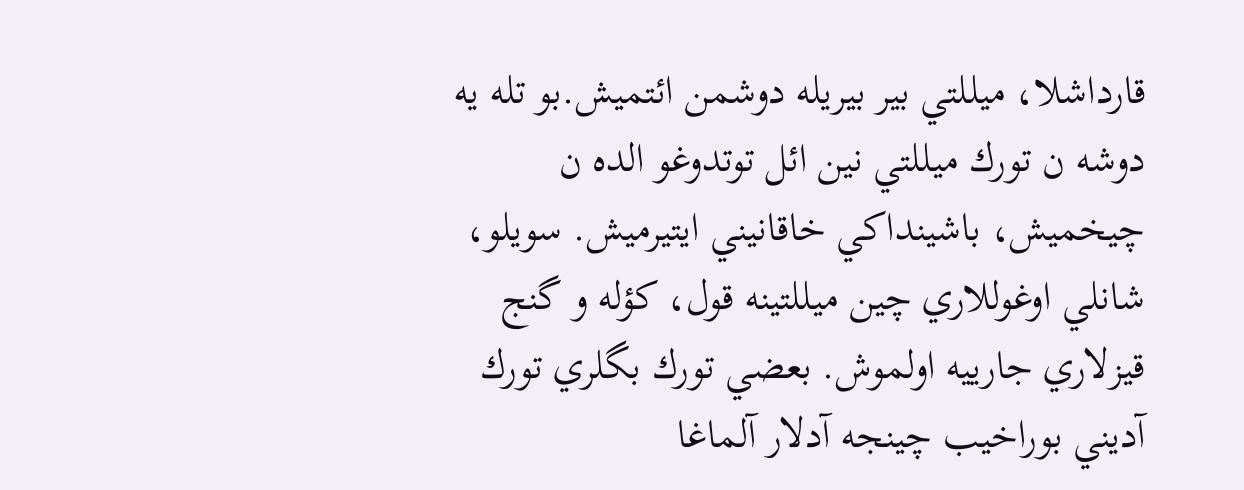قارداشلا، ميللتي بير بيريله دوشمن ائتميش.بو تله يه دوشه ن تورك ميللتي نين ائل توتدوغو الده ن چيخميش، باشينداكي خاقانيني ايتيرميش. سويلو، شانلي اوغوللاري چين ميللتينه قول، كؤله و گنج قيزلاري جارييه اولموش. بعضي تورك بگلري تورك آديني بوراخيب چينجه آدلار آلماغا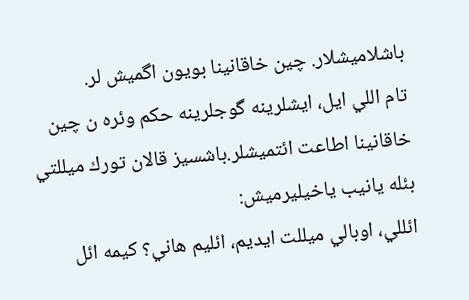باشلاميشلار. چين خاقانينا بويون اگميش لر.
تام اللي ايل، ايشلرينه گوجلرينه حكم وئره ن چين خاقانينا اطاعت ائتميشلر.باشسيز قالان تورك ميللتي بئله يانيب ياخيليرميش:
ائللي، اوبالي ميللت ايديم، ائليم هاني؟ كيمه ائل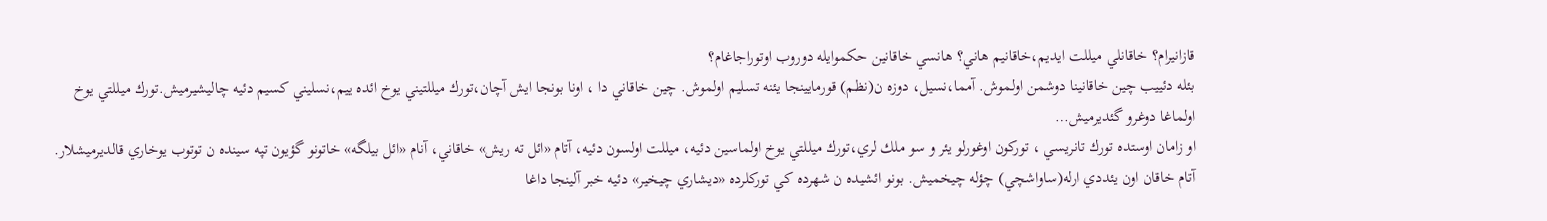قازانيرام؟ خاقانلي ميللت ايديم،خاقانيم هاني؟ هانسي خاقانين حكموايله دوروب اوتوراجاغام؟
بئله دئييب چين خاقانينا دوشمن اولموش. آمما،نسيل، دوزه ن(نظم) قورمايينجا يئنه تسليم اولموش. چين خاقاني دا ، اونا بونجا ايش آچان،تورك ميللتيني يوخ ائده ييم،نسليني كسيم دئيه چاليشيرميش.تورك ميللتي يوخ اولماغا دوغرو گئديرميش…
او زامان اوستده تورك تانريسي ، توركون اوغورلو يئر و سو ملك لري،تورك ميللتي يوخ اولماسين دئيه، ميللت اولسون دئيه، آتام «ائل ته ريش» خاقاني، آنام «ائل بيلگه» خاتونو گؤيون تپه سينده ن توتوب يوخاري قالديرميشلار. آتام خاقان اون يئددي ارله(ساواشچي) چؤله چيخميش. بونو ائشيده ن شهرده كي توركلرده «ديشاري چيخير» دئيه خبر آلينجا داغا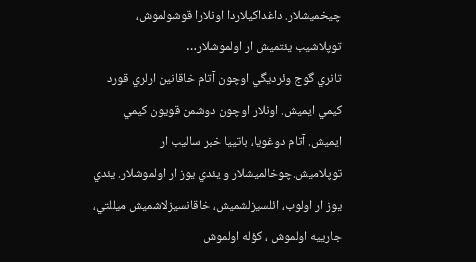چيخميشلار. داغداكيلاردا اونلارا قوشولموش، توپلاشيب يئتميش ار اولموشلار…
تانري گوج وئرديگي اوچون آتام خاقانين ارلري قورد كيمي ايميش. اونلار اوچون دوشمن قويون كيمي ايميش. آتام دوغويا، باتييا خبر ساليب ار توپلاميش.چوخالميشلار و يئدي يوز ار اولموشلار. يئدي يوز ار اولوب، ائلسيزلشميش، خاقانسيزلاشميش ميللتي، جارييه اولموش ، كؤله اولموش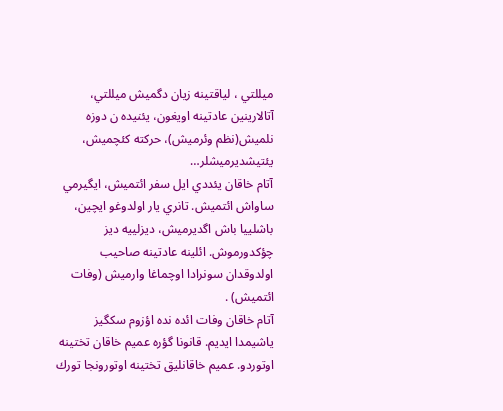ميللتي ، لياقتينه زيان دگميش ميللتي، آتالارينين عادتينه اويغون، يئنيده ن دوزه نلميش(نظم وئرميش)، حركته كئچميش، يئتيشديرميشلر…
آتام خاقان يئددي ايل سفر ائتميش، ايگيرمي ساواش ائتميش. تانري يار اولدوغو ايچين، باشلييا باش اگديرميش، ديزلييه ديز چؤكدورموش. ائلينه عادتينه صاحيب اولدوقدان سونرادا اوچماغا وارميش (وفات ائتميش) .
آتام خاقان وفات ائده نده اؤزوم سكگيز ياشيمدا ايديم. قانونا گؤره عميم خاقان تختينه اوتوردو. عميم خاقانليق تختينه اوتورونجا تورك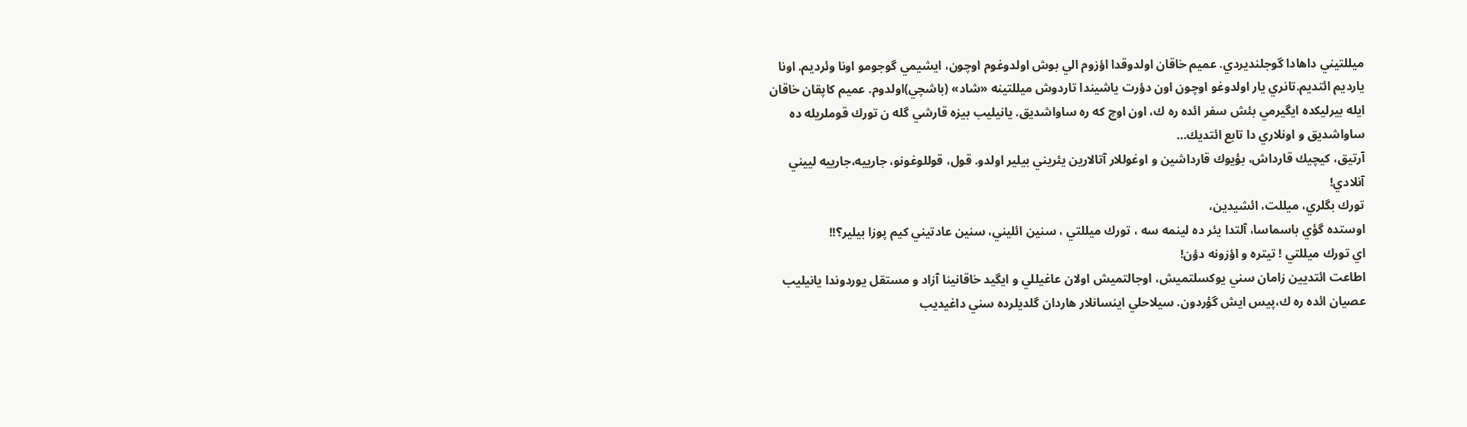ميللتيني داهادا گوجلنديردي. عميم خاقان اولدوقدا اؤزوم الي بوش اولدوغوم اوچون، ايشيمي گوجومو اونا وئرديم. اونا يارديم ائتديم.تانري يار اولدوغو اوچون اون دؤرت ياشيندا تاردوش ميللتينه «شاد» (باشچي)اولدوم. عميم كاپقان خاقان ايله بيرليكده ايگيرمي بئش سفر ائده ره ك، اون اوچ كه ره ساواشديق. يانيليب بيزه قارشي گله ن تورك قوملريله ده ساواشديق و اونلاري دا تابع ائتديك…
آرتيق، كيچيك قارداش، بؤيوك قارداشين و اوغوللار آتالارين يئريني بيلير اولدو. قول، قوللوغونو، جارييه،جارييه لييني آنلادي!
تورك بگلري، ميللت، ائشيدين،
اوستده گؤي باسماسا، آلتدا يئر ده لينمه سه ، تورك ميللتي ، سنين ائليني، سنين عادتيني كيم پوزا بيلير؟!!
اي تورك ميللتي ! تيتره و اؤزونه دؤن!
اطاعت ائتديين زامان سني يوكسلتميش، اوجالتميش اولان عاغيللي و ايگيد خاقانينا آزاد و مستقل يوردوندا يانيليب عصيان ائده ره ك،پيس ايش گؤردون. سيلاحلي اينسانلار هاردان گلديلرده سني داغيديب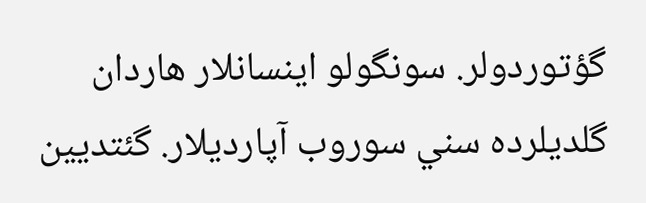گؤتوردولر. سونگولو اينسانلار هاردان گلديلرده سني سوروب آپارديلار. گئتديين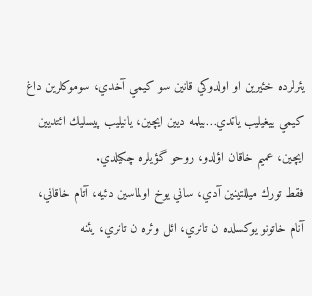يئرلرده خئيرين او اولدوكي قانين سو كيمي آخدي، سوموكلرين داغ كيمي ييغيليب ياتدي…بيلمه ديين ايچين، يانيليب پيسليك ائتديين ايچين، عميم خاقان اؤلدو، روحو گؤيلره چكيلدي.
فقط تورك ميللتينين آدي، ساني يوخ اولماسين دئيه، آتام خاقاني، آنام خاتونو يوكسلده ن تانري، ائل وئره ن تانري، يئنه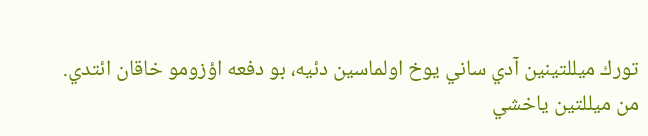تورك ميللتينين آدي ساني يوخ اولماسين دئيه، بو دفعه اؤزومو خاقان ائتدي.
من ميللتين ياخشي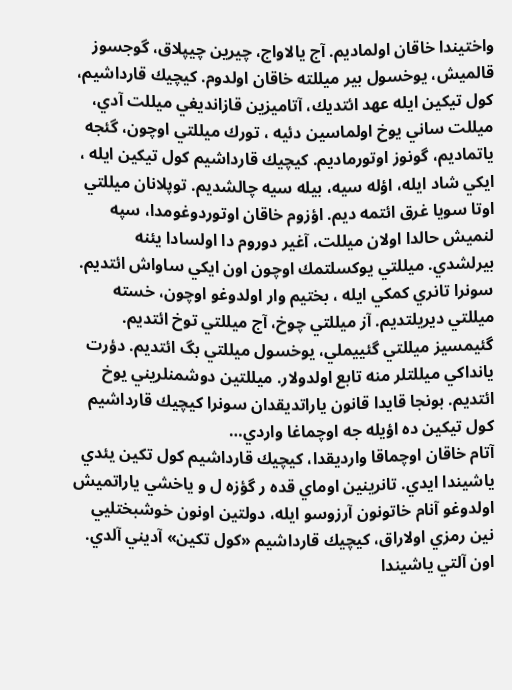واختيندا خاقان اولماديم. آج يالاواج، چيرين چيپلاق، گوجسوز قالميش، يوخسول بير ميللته خاقان اولدوم. كيچيك قارداشيم، كول تيکين ايله عهد ائتديك، آتاميزين قازانديغي ميللت آدي، ميللت ساني يوخ اولماسين دئيه ، تورك ميللتي اوچون، گئجه ياتماديم، گونوز اوتورماديم. كيچيك قارداشيم كول تيکين ايله ، ايكي شاد ايله، اؤله سيه، بيله سيه چالشديم. توپلانان ميللتي اوتا سويا غرق ائتمه ديم. اؤزوم خاقان اوتوردوغومدا، سپه لنميش حالدا اولان ميللت، آغير دوروم دا اولسادا يئنه بيرلشدي. ميللتي يوكسلتمك اوچون اون ايكي ساواش ائتديم. سونرا تانري كمكي ايله ، بختيم وار اولدوغو اوچون، خسته ميللتي ديريلتديم. آز ميللتي چوخ، آج ميللتي توخ ائتديم. گئيمسيز ميللتي گئييملي، يوخسول ميللتي بگ ائتديم. دؤرت يانداكي ميللتلر منه تابع اولدولار. ميللتين دوشمنلريني يوخ ائتديم. بونجا قايدا قانون ياراتديقدان سونرا كيچيك قارداشيم كول تيکين ده اؤيله جه اوچماغا واردي…
آتام خاقان اوچماقا وارديقدا، كيچيك قارداشيم كول تکين يئدي ياشيندا ايدي. تانرينين اوماي قده ر گؤزه ل و ياخشي ياراتميش اولدوغو آنام خاتونون آرزوسو ايله، دولتين اونون خوشبختليي نين رمزي اولاراق، كيچيك قارداشيم «كول تکين» آديني آلدي. اون آلتي ياشيندا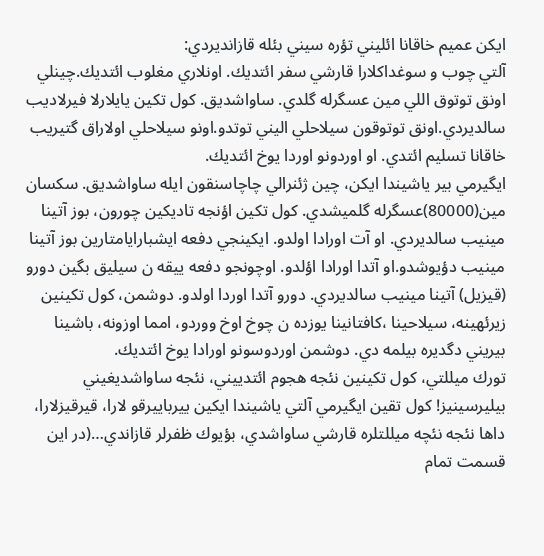ايكن عميم خاقانا ائليني تؤره سيني بئله قازانديردي:
آلتي چوب و سوغداكلارا قارشي سفر ائتديك. اونلاري مغلوب ائتديك.چينلي اونق توتوق اللي مين عسگرله گلدي. ساواشديق. كول تکين يايلارلا فيرلاديب سالديردي.اونق توتوقون سيلاحلي اليني توتدو.اونو سيلاحلي اولاراق گتيريب خاقانا تسليم ائتدي. او اوردونو اوردا يوخ ائتديك.
ايگيرمي بير ياشيندا ايكن، چين ژئنرالي چاچاسنقون ايله ساواشديق. سكسان مين(80000)عسگرله گلميشدي. كول تکين اؤنجه تاديكين چورون، بوز آتينا مينيب سالديردي. او آت اورادا اولدو. ايكينجي دفعه ايشبارايامتارين بوز آتينا مينيب دؤيوشدو.او آتدا اورادا اؤلدو. اوچونجو دفعه ييقه ن سيليق بگين دورو (قيزيل) آتينا مينيب سالديردي. دورو آتدا اوردا اولدو. دوشمن، كول تکينين زيرئهينه، سيلاحينا ،كافتانينا يوزده ن چوخ اوخ ووردو، امما اوزونه، باشينا بيريني دگديره بيلمه دي. دوشمن اوردوسونو اورادا يوخ ائتديك.
تورك ميللتي، كول تکينين نئجه هجوم ائتدييني، نئجه ساواشديغيني بيليرسينيز! كول تقين ايگيرمي آلتي ياشيندا ايكين ييرباييرقو لارا، قيرقيزلارا، داها نئجه نئچه ميللتلره قارشي ساواشدي، بؤيوك ظفرلر قازاندي…(در اين قسمت تمام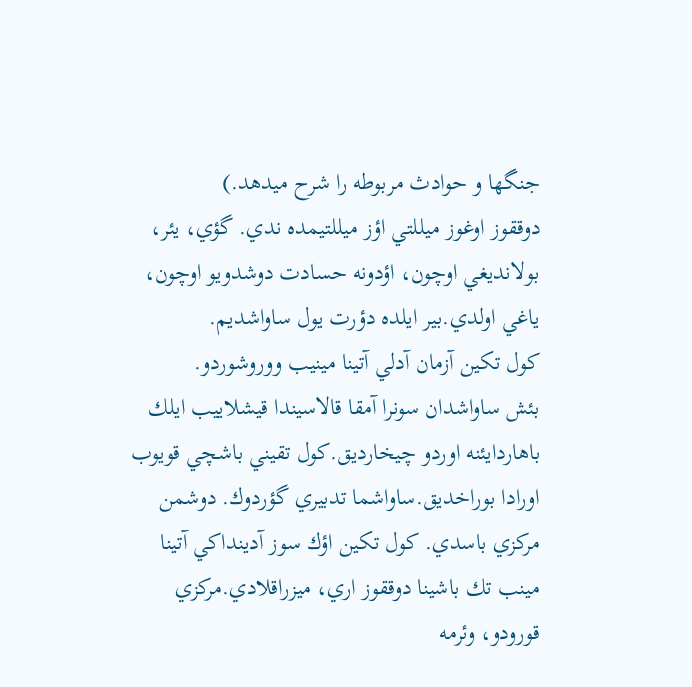جنگها و حوادث مربوطه را شرح ميدهد.)
دوققوز اوغوز ميللتي اؤز ميللتيمده ندي. گؤي، يئر، بولانديغي اوچون، اؤدونه حسادت دوشدويو اوچون، ياغي اولدي.بير ايلده دؤرت يول ساواشديم.
كول تکين آزمان آدلي آتينا مينيب ووروشوردو.
بئش ساواشدان سونرا آمقا قالاسيندا قيشلاييب ايلك باهاردايئنه اوردو چيخارديق.كول تقيني باشچي قويوب اورادا بوراخديق.ساواشما تدبيري گؤردوك. دوشمن مركزي باسدي. كول تکين اؤك سوز آدينداكي آتينا مينب تك باشينا دوققوز اري، ميزراقلادي.مركزي قورودو، وئرمه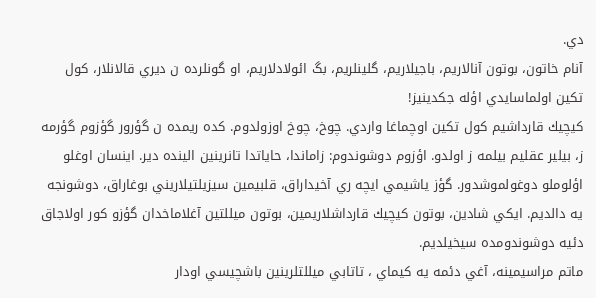دي.
آنام خاتون، بوتون آنالاريم، باجيلاريم، گلينلريم، بگ ائولادلاريم، او گونلرده ن ديري قالانلار، كول تکين اولماسايدي اؤله جكدينيز!
كيچيك قارداشيم كول تکين اوچماغا واردي. چوخ، چوخ اوزولدوم. كده ريمده ن گؤرور گؤزوم گؤرمه ز، بيلير عقليم بيلمه ز اولدو. اؤزوم دوشوندوم: زاماندا، حاياتدا تانرينين الينده دير. اينسان اوغلو اؤلوملو دوغولموشدور. گؤز ياشيمي ايچه ري آخيداراق، قلبيمين سيزيلتيلاريني بوغاراق، دوشونجه يه دالديم. ايكي شادين، بوتون كيچيك قارداشلاريمين، بوتون ميللتين آغلاماخدان گؤزو كور اولاجاق دئيه دوشوندومده سيخيلديم.
ماتم مراسيمينه، آغي دئمه يه كيماي ، تاتابي ميللتلرينين باشچيسي اودار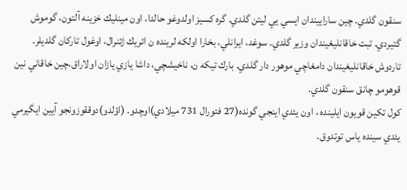سنقون گلدي. چين ساراييندان ايسي يي ليتن گلدي. گره كسيز اولدوغو حالدا، اون مينليك خزينه آلتون، گوموش گتيردي. تبت خاقانليغيندان وزير گلدي. سوغد، ايرانلي، بخارا اولكه لرينده ن ائريك ژئنرال، اوغول تاركان گلديلر. تاردوش خاقانليغيندان دامغاچي موهور دار گلدي. بارك تيكه ن، ناخيشچي، داشا يازي يازان اولاراق،چين خاقاني نين قوهومو چانق سنقون گلدي.
كول تکين قويون ايلينده ، اون يئدي اينجي گونده(27 فئورال 731 ميلادي)اوچدو. (اؤلدو)دوققوزونجو آيين ايگيرمي يئدي سينده ياس توتدوق.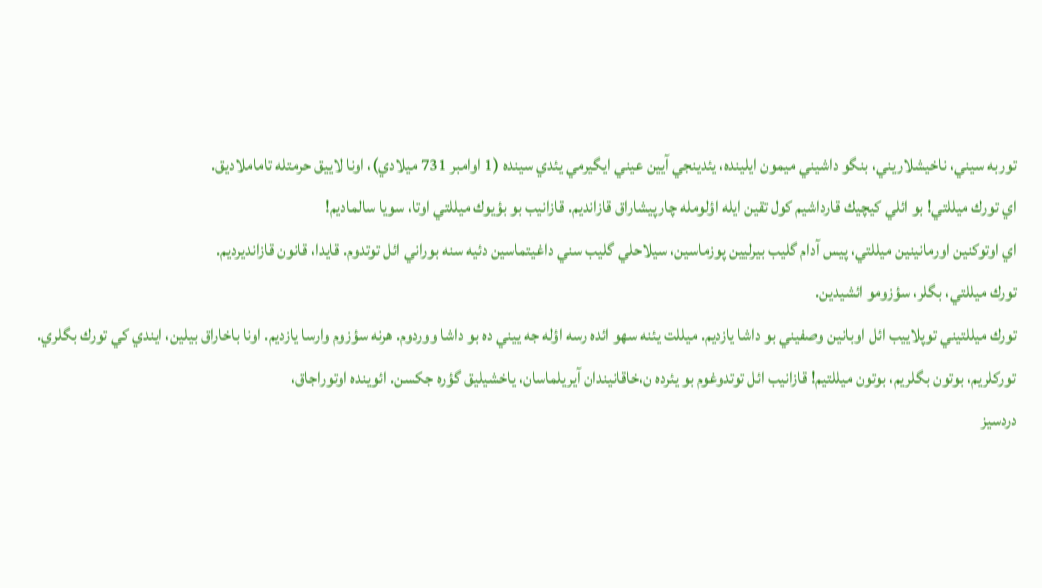توربه سيني، ناخيشلاريني، بنگو داشيني ميمون ايلينده، يئدينجي آيين عيني ايگيرمي يئدي سينده (1 اوامبر 731 ميلادي)، اونا لاييق حرمتله تاماملاديق.
اي تورك ميللتي! بو ائلي كيچيك قارداشيم كول تقين ايله اؤلومله چارپيشاراق قازانديم. قازانيب بو بؤيوك ميللتي اوتا، سويا سالماديم!
اي اوتوكنين اورمانينين ميللتي، پيس آدام گليب بيرليين پوزماسين، سيلاحلي گليب سني داغيتماسين دئيه سنه بوراني ائل توتدوم. قايدا، قانون قازانديرديم.
تورك ميللتي، بگلر، سؤزومو ائشيدين.
تورك ميللتيني توپلاييب ائل اوبانين وصفيني بو داشا يازديم. ميللت يئنه سهو ائده رسه اؤله جه ييني ده بو داشا ووردوم. هرنه سؤزوم وارسا يازديم. اونا باخاراق بيلين، ايندي كي تورك بگلري. توركلريم، بوتون بگلريم، بوتون ميللتيم! قازانيب ائل توتدوغوم بو يئرده ن،خاقانيندان آيريلماسان، ياخشيليق گؤره جكسن. ائوينده اوتوراجاق،
دردسيز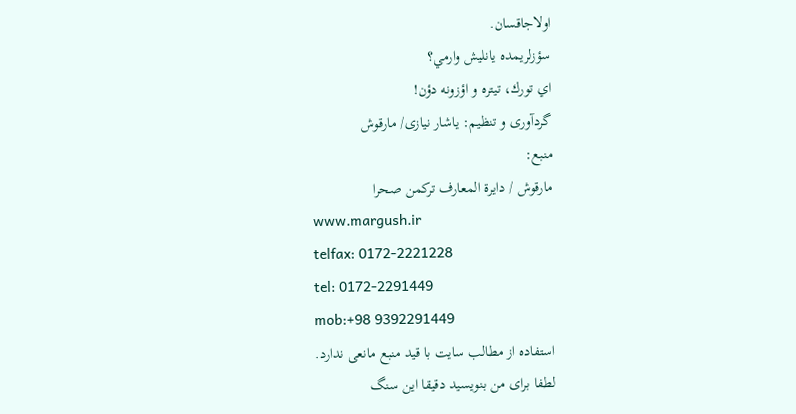اولاجاقسان.
سؤزلريمده يانليش وارمي؟
اي تورك، تيتره و اؤزونه دؤن!
گردآوری و تنظیم: یاشار نیازی/ مارقوش
منبع:
مارقوش / دايرة المعارف ترکمن صحرا
www.margush.ir
telfax: 0172-2221228
tel: 0172-2291449
mob:+98 9392291449
استفاده از مطالب سایت با قید منبع مانعی ندارد.
لطفا برای من بنویسید دقیقا این سنگ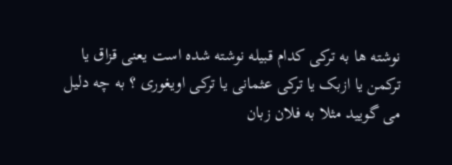نوشته ها به ترکی کدام قبیله نوشته شده است یعنی قزاق یا ترکمن یا ازبک یا ترکی عثمانی یا ترکی اویغوری ؟ به چه دلیل می گویید مثلا به فلان زبان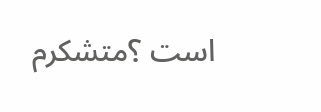است ؟متشکرم